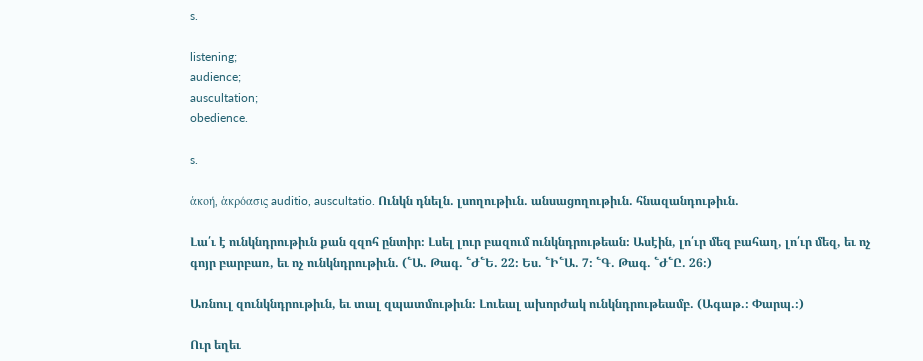s.

listening;
audience;
auscultation;
obedience.

s.

ἁκοή, ἁκρόασις auditio, auscultatio. Ունկն դնելն. լսողութիւն. անսացողութիւն. հնազանդութիւն.

Լա՛ւ է ունկնդրութիւն քան զզոհ ընտիր։ Լսել լուր բազում ունկնդրութեան։ Ասէին, լո՛ւր մեզ բահաղ, լո՛ւր մեզ, եւ ոչ գոյր բարբառ, եւ ոչ ունկնդրութիւն. (՟Ա. Թագ. ՟Ժ՟Ե. 22։ Ես. ՟Ի՟Ա. 7։ ՟Գ. Թագ. ՟Ժ՟Ը. 26։)

Առնուլ զունկնդրութիւն, եւ տալ զպատմութիւն։ Լուեալ ախորժակ ունկնդրութեամբ. (Ագաթ.։ Փարպ.։)

Ուր եղեւ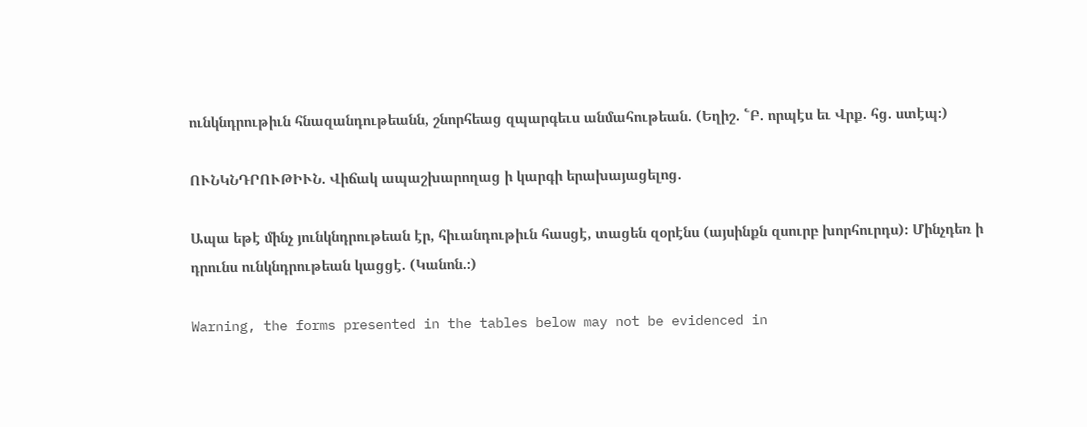ունկնդրութիւն հնազանդութեանն, շնորհեաց զպարգեւս անմահութեան. (Եղիշ. ՟Բ. որպէս եւ Վրք. հց. ստէպ։)

ՈՒՆԿՆԴՐՈՒԹԻՒՆ. Վիճակ ապաշխարողաց ի կարգի երախայացելոց.

Ապա եթէ մինչ յունկնդրութեան էր, հիւանդութիւն հասցէ, տացեն զօրէնս (այսինքն զսուրբ խորհուրդս)։ Մինչդեռ ի դրունս ունկնդրութեան կացցէ. (Կանոն.։)

Warning, the forms presented in the tables below may not be evidenced in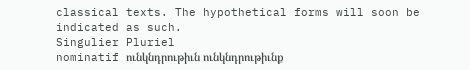classical texts. The hypothetical forms will soon be indicated as such.
Singulier Pluriel
nominatif ունկնդրութիւն ունկնդրութիւնք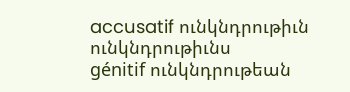accusatif ունկնդրութիւն ունկնդրութիւնս
génitif ունկնդրութեան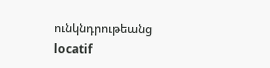ունկնդրութեանց
locatif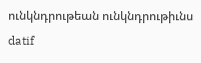ունկնդրութեան ունկնդրութիւնս
datif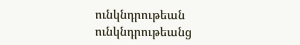ունկնդրութեան ունկնդրութեանց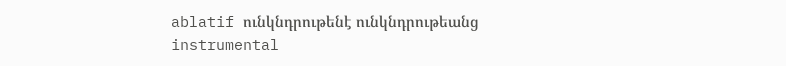ablatif ունկնդրութենէ ունկնդրութեանց
instrumental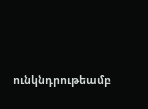ունկնդրութեամբ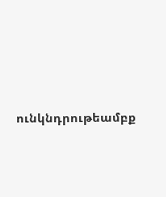ունկնդրութեամբք